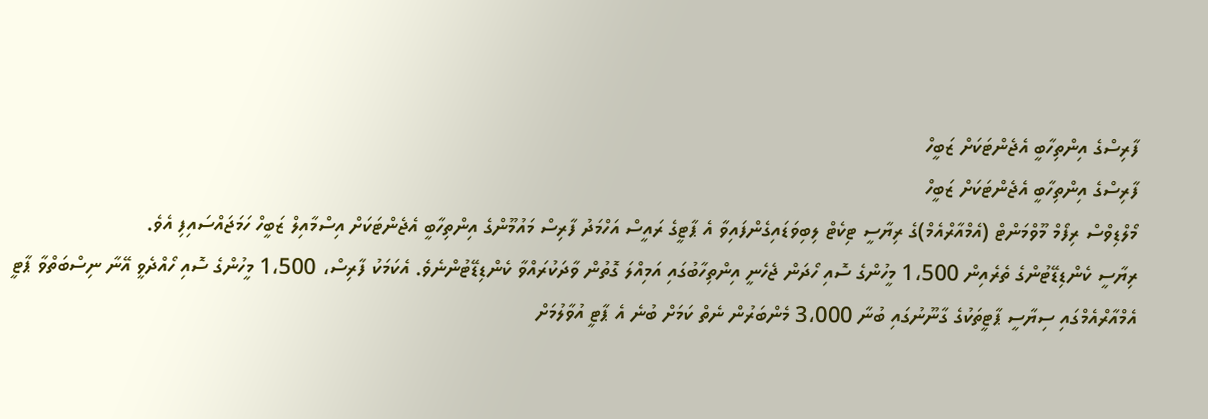ފާރިސްގެ އިންތިހާބީ އެޖެންޓަކަށް ޒަބީހް
ފާރިސްގެ އިންތިހާބީ އެޖެންޓަކަށް ޒަބީހް
މޯލްޑިވްސް ރިފޯމް މޫވްމަންޓް (އެމްއާރްއެމް)ގެ ރިޔާސީ ޓިކެޓް ލިބިވަޑައިގެންފައިވާ އެ ޕާޓީގެ ރައީސް އަހްމަދު ފާރިސް މައުމޫންގެ އިންތިހާބީ އެޖެންޓަކަށް އިސްމާއިލް ޒަބީހް ހަމަޖައްސައިފި އެވެ.
ރިޔާސީ ކެންޑިޑޭޓުންގެ ތެރެއިން 1،500 މީހުންގެ ސޮއި ހޯދަން ޖެހެނީ އިންތިހާބުގައި އަމިއްލަ ގޮތުން ވާދަކުރައްވާ ކެންޑިޑޭޓުންނެވެ. އެކަމަކު ފާރިސް، 1،500 މީހުންގެ ސޮއި ހޯއްދެވީ އޭނާ ނިސްބަތްވާ ޕާޓީ އެމްއާރްއެމްގައި ސިޔާސީ ޕާޓީތަކުގެ ގާނޫނުގައި ބުނާ 3،000 މެންބަރުން ނެތް ކަމަށް ބުނެ އެ ޕާޓީ އުވާލުމަށް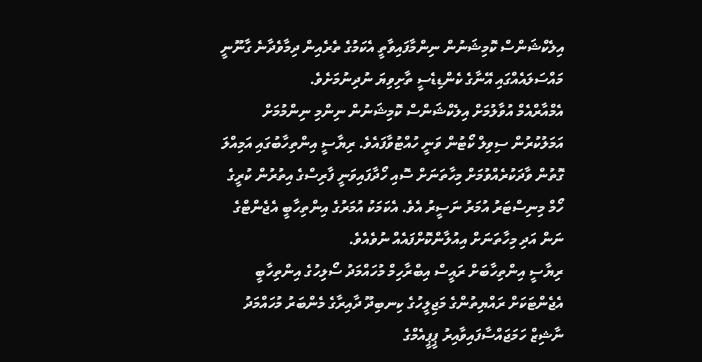އިލެކްޝަންސް ކޮމިޝަނުން ނިންމާފައިވާތީ އެކަމުގެ ތެރެއިން ދިމާވެދާނެ ގާނޫނީ މައްސަލައެއްގައި އޭނާގެ ކެންޑިޑެސީ ތާށިވިޔަ ނުދިނުމަށެވެ.
އެމްއާރްއެމް އުވާލުމަށް އިލެކްޝަންސް ކޮމިޝަނުން ނިންމި ނިންމުމަށް އަމަލުކުރުން ސިވިލް ކޯޓުން ވަނީ ހުއްޓުވާފައެވެ. ރިޔާސީ އިންތިހާބުގައި އަމިއްލަ ގޮތުން ވާދަކުރެއްވުމަށް މިހާތަނަށް ސޮއި ހޯދާފައިވަނީ ފާރިސްގެ އިތުރުން ކުރީގެ ހޯމް މިނިސްޓަރު އުމަރު ނަސީރު އެވެ. އެކަމަކު އުމަރުގެ އިންތިހާބީ އެޖެންޓްގެ ނަން އަދި މިހާތަނަށް އިއުލާންކޮށްފައެއް ނުވެއެވެ.
ރިޔާސީ އިންތިހާބަށް ރައީސް އިބްރާހިމް މުހައްމަދު ސޯލިހުގެ އިންތިހާބީ އެޖެންޓަކަށް ރައްޔިތުންގެ މަޖިލީހުގެ ކިނބިދޫ ދާއިރާގެ މެންބަރު މުހައްމަދު ނާޝިޒް ހަމަޖައްސާފައިވާއިރު ޕީޕީއެމްގެ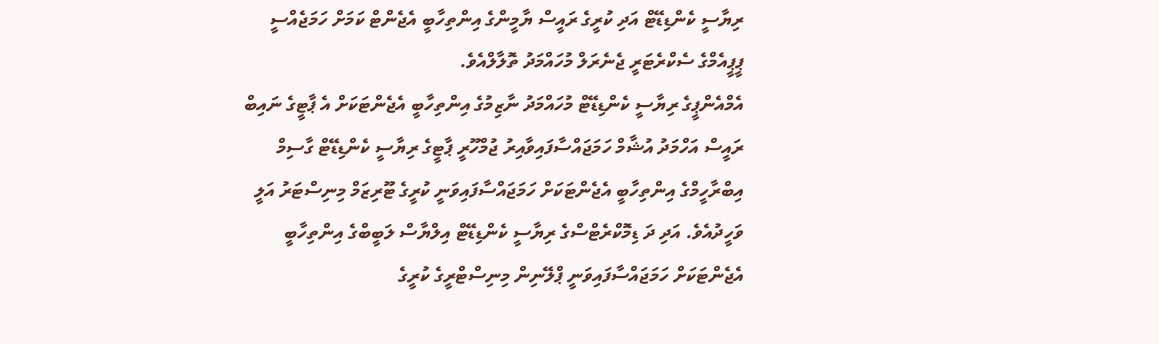ރިޔާސީ ކެންޑިޑޭޓް އަދި ކުރީގެ ރައީސް ޔާމީންގެ އިންތިހާބީ އެޖެންޓް ކަމަށް ހަމަޖެއްސީ ޕީޕީއެމްގެ ސެކްރެޓަރީ ޖެނެރަލް މުހައްމަދު ތޮލާލްއެވެ.
އެމްއެންޕީގެ ރިޔާސީ ކެންޑިޑޭޓް މުހައްމަދު ނާޒިމުގެ އިންތިހާބީ އެޖެންޓަކަށް އެ ޕާޓީގެ ނައިބް ރައީސް އަހްމަދު އުޝާމް ހަމަޖައްސާފައިވާއިރު ޖުމްހޫރީ ޕާޓީގެ ރިޔާސީ ކެންޑިޑޭޓް ގާސިމް އިބްރާހީމްގެ އިންތިހާބީ އެޖެންޓަކަށް ހަމަޖައްސާފައިވަނީ ކުރީގެ ޓޫރިޒަމް މިނިސްޓަރު އަލީ ވަހީދުއެވެ. އަދި ދަ ޑިމޮކްރެޓްސްގެ ރިޔާސީ ކެންޑިޑޭޓް އިލްޔާސް ލަބީބްގެ އިންތިހާބީ އެޖެންޓަކަށް ހަމަޖައްސާފައިވަނީ ޕްލޭނިން މިނިސްޓްރީގެ ކުރީގެ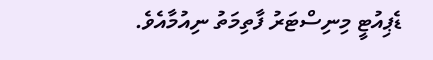ޑެޕިއުޓީ މިނިސްޓަރު ފާތިމަތު ނިއުމާއެވެ.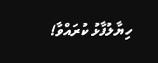ހިޔާލުފާޅު ކުރައްވާ!